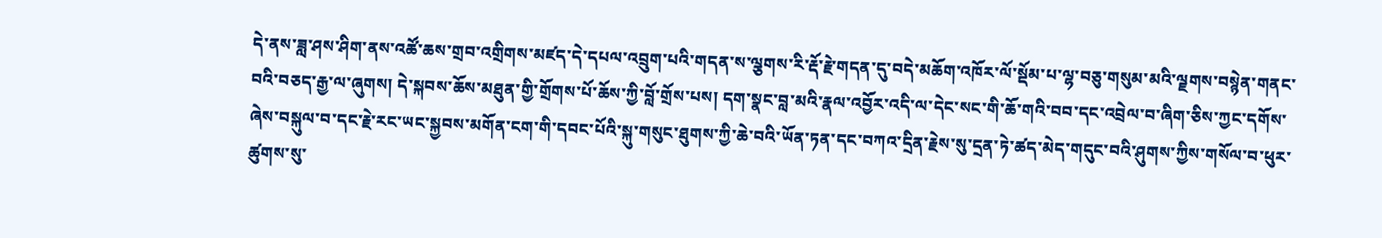དེ་ནས་ཟླ་ཤས་ཤིག་ནས་འཚོ་ཆས་གྲབ་འགྲིགས་མཛད་དེ་དཔལ་འབྲུག་པའི་གདན་ས་ལྕགས་རི་རྡོ་རྗེ་གདན་དུ་བདེ་མཆོག་འཁོར་ལོ་སྡོམ་པ་ལྷ་བཅུ་གསུམ་མའི་ལྗགས་བསྙེན་གནང་བའི་བཅད་རྒྱ་ལ་ཞུགས། དེ་སྐབས་ཆོས་མཐུན་གྱི་གྲོགས་པོ་ཆོས་ཀྱི་བློ་གྲོས་པས། དག་སྣང་བླ་མའི་རྣལ་འབྱོར་འདི་ལ་དེང་སང་གི་ཆོ་གའི་བབ་དང་འབྲེལ་བ་ཞིག་ཅིས་ཀྱང་དགོས་ཞེས་བསྐུལ་བ་དང་རྗེ་རང་ཡང་སྐྱབས་མགོན་ངག་གི་དབང་པོའི་སྐུ་གསུང་ཐུགས་ཀྱི་ཆེ་བའི་ཡོན་ཏན་དང་བཀའ་དྲིན་རྗེས་སུ་དྲན་ཏེ་ཚད་མེད་གདུང་བའི་ཤུགས་ཀྱིས་གསོལ་བ་ཕུར་ཚུགས་སུ་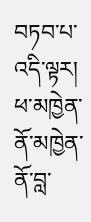བཏབ་པ་འདི་ལྟར། ཕ་མཁྱེན་ནོ་མཁྱེན་ནོ་བླ་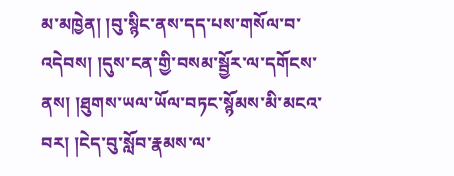མ་མཁྱེན། །བུ་སྙིང་ནས་དད་པས་གསོལ་བ་འདེབས། །དུས་ངན་གྱི་བསམ་སྦྱོར་ལ་དགོངས་ནས། །ཐུགས་ཡལ་ཡོལ་བཏང་སྙོམས་མི་མངའ་བར། །ངེད་བུ་སློབ་རྣམས་ལ་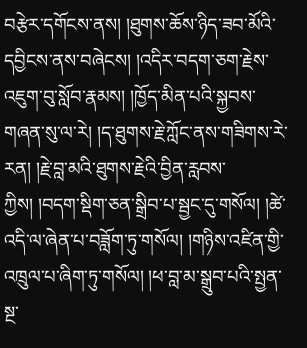བརྩེར་དགོངས་ནས། །ཐུགས་ཆོས་ཉིད་ཟབ་མོའི་དབྱིངས་ནས་བཞེངས། །འདིར་བདག་ཅག་རྗེས་འཇུག་བུ་སློབ་རྣམས། །ཁྱོད་མིན་པའི་སྐྱབས་གཞན་སུ་ལ་རེ། །ད་ཐུགས་རྗེ་ཀློང་ནས་གཟིགས་རེ་རན། །རྗེ་བླ་མའི་ཐུགས་རྗེའི་བྱིན་རླབས་ཀྱིས། །བདག་སྡིག་ཅན་སྒྲིབ་པ་སྦྱང་དུ་གསོལ། །ཚེ་འདི་ལ་ཞེན་པ་བཟློག་ཏུ་གསོལ། །གཉིས་འཛིན་གྱི་འཁྲུལ་པ་ཞིག་ཏུ་གསོལ། །ཕ་བླ་མ་སྒྲུབ་པའི་སྤྱན་སྔ་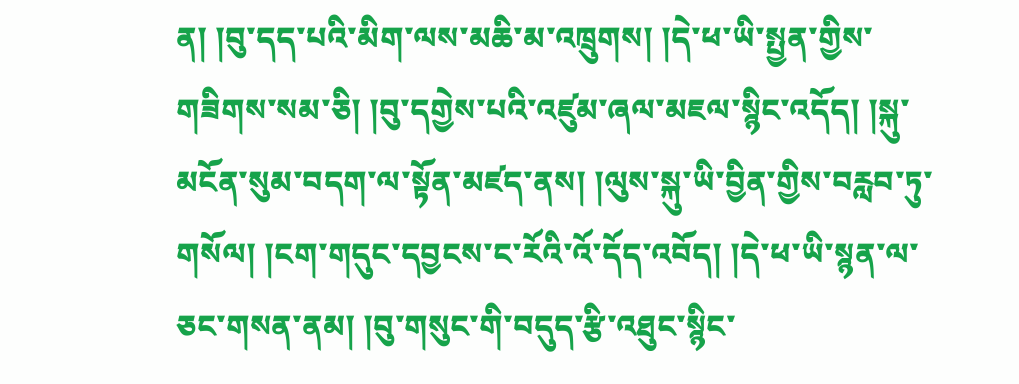ན། །བུ་དད་པའི་མིག་ལས་མཆི་མ་འཁྲུགས། །དེ་ཕ་ཡི་སྤྱན་གྱིས་གཟིགས་སམ་ཅི། །བུ་དགྱེས་པའི་འཛུམ་ཞལ་མཇལ་སྙིང་འདོད། །སྐུ་མངོན་སུམ་བདག་ལ་སྟོན་མཛད་ནས། །ལུས་སྐུ་ཡི་བྱིན་གྱིས་བརླབ་ཏུ་གསོལ། །ངག་གདུང་དབྱངས་ང་རོའི་འོ་དོད་འབོད། །དེ་ཕ་ཡི་སྙན་ལ་ཅང་གསན་ནམ། །བུ་གསུང་གི་བདུད་རྩི་འཐུང་སྙིང་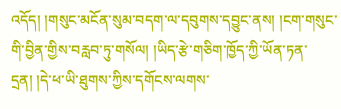འདོད། །གསུང་མངོན་སུམ་བདག་ལ་དབུགས་དབྱུང་ནས། །ངག་གསུང་གི་བྱིན་གྱིས་བརླབ་ཏུ་གསོལ། །ཡིད་རྩེ་གཅིག་ཁྱོད་ཀྱི་ཡོན་ཏན་དྲན། །དེ་ཕ་ཡི་ཐུགས་ཀྱིས་དགོངས་ལགས་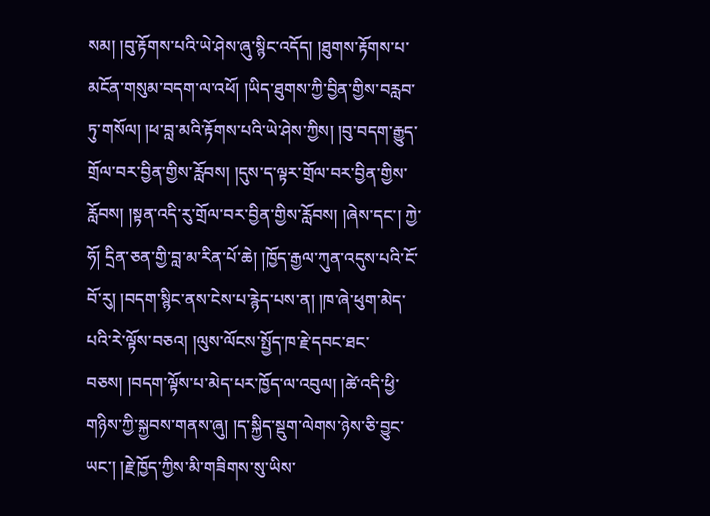སམ། །བུ་རྟོགས་པའི་ཡེ་ཤེས་ཞུ་སྙིང་འདོད། །ཐུགས་རྟོགས་པ་མངོན་གསུམ་བདག་ལ་འཕོ། །ཡིད་ཐུགས་ཀྱི་བྱིན་གྱིས་བརླབ་ཏུ་གསོལ། །ཕ་བླ་མའི་རྟོགས་པའི་ཡེ་ཤེས་ཀྱིས། །བུ་བདག་རྒྱུད་གྲོལ་བར་བྱིན་གྱིས་རློབས། །དུས་ད་ལྟར་གྲོལ་བར་བྱིན་གྱིས་རློབས། །སྟན་འདི་རུ་གྲོལ་བར་བྱིན་གྱིས་རློབས། །ཞེས་དང་། ཀྱེ་ཧོ། དྲིན་ཅན་གྱི་བླ་མ་རིན་པོ་ཆེ། །ཁྱོད་རྒྱལ་ཀུན་འདུས་པའི་ངོ་བོ་རུ། །བདག་སྙིང་ནས་ངེས་པ་རྙེད་པས་ན། །ཁ་ཞེ་ཕུག་མེད་པའི་རེ་ལྟོས་བཅའ། །ལུས་ལོངས་སྤྱོད་ཁ་རྗེ་དབང་ཐང་བཅས། །བདག་ལྟོས་པ་མེད་པར་ཁྱོད་ལ་འབུལ། །ཚེ་འདི་ཕྱི་གཉིས་ཀྱི་སྐྱབས་གནས་ཞུ། །ད་སྐྱིད་སྡུག་ལེགས་ཉེས་ཅི་བྱུང་ཡང་། །རྗེ་ཁྱོད་ཀྱིས་མི་གཟིགས་སུ་ཡིས་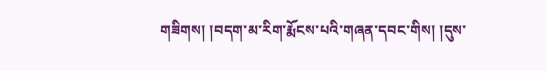གཟིགས། །བདག་མ་རིག་རྨོངས་པའི་གཞན་དབང་གིས། །དུས་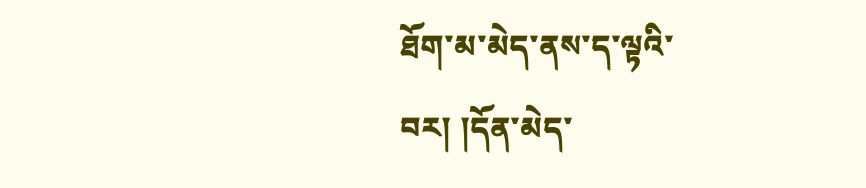ཐོག་མ་མེད་ནས་ད་ལྟའི་བར། །དོན་མེད་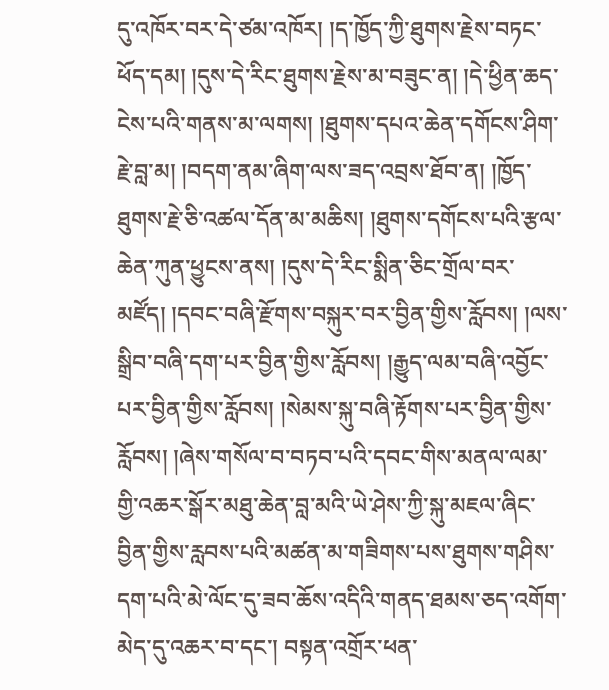དུ་འཁོར་བར་དེ་ཙམ་འཁོར། །ད་ཁྱོད་ཀྱི་ཐུགས་རྗེས་བཏང་ཕོད་དམ། །དུས་དེ་རིང་ཐུགས་རྗེས་མ་བཟུང་ན། །དེ་ཕྱིན་ཆད་ངེས་པའི་གནས་མ་ལགས། །ཐུགས་དཔའ་ཆེན་དགོངས་ཤིག་རྗེ་བླ་མ། །བདག་ནམ་ཞིག་ལས་ཟད་འབྲས་ཐོབ་ན། །ཁྱོད་ཐུགས་རྗེ་ཅི་འཚལ་དོན་མ་མཆིས། །ཐུགས་དགོངས་པའི་རྩལ་ཆེན་ཀུན་ཕྱུངས་ནས། །དུས་དེ་རིང་སྨིན་ཅིང་གྲོལ་བར་མཛོད། །དབང་བཞི་རྫོགས་བསྐུར་བར་བྱིན་གྱིས་རློབས། །ལས་སྒྲིབ་བཞི་དག་པར་བྱིན་གྱིས་རློབས། །རྒྱུད་ལམ་བཞི་འབྱོང་པར་བྱིན་གྱིས་རློབས། །སེམས་སྐུ་བཞི་རྟོགས་པར་བྱིན་གྱིས་རློབས། །ཞེས་གསོལ་བ་བཏབ་པའི་དབང་གིས་མནལ་ལམ་གྱི་འཆར་སྒོར་མཐུ་ཆེན་བླ་མའི་ཡེ་ཤེས་ཀྱི་སྐུ་མཇལ་ཞིང་བྱིན་གྱིས་རླབས་པའི་མཚན་མ་གཟིགས་པས་ཐུགས་གཤིས་དག་པའི་མེ་ལོང་དུ་ཟབ་ཆོས་འདིའི་གནད་ཐམས་ཅད་འགོག་མེད་དུ་འཆར་བ་དང་། བསྟན་འགྲོར་ཕན་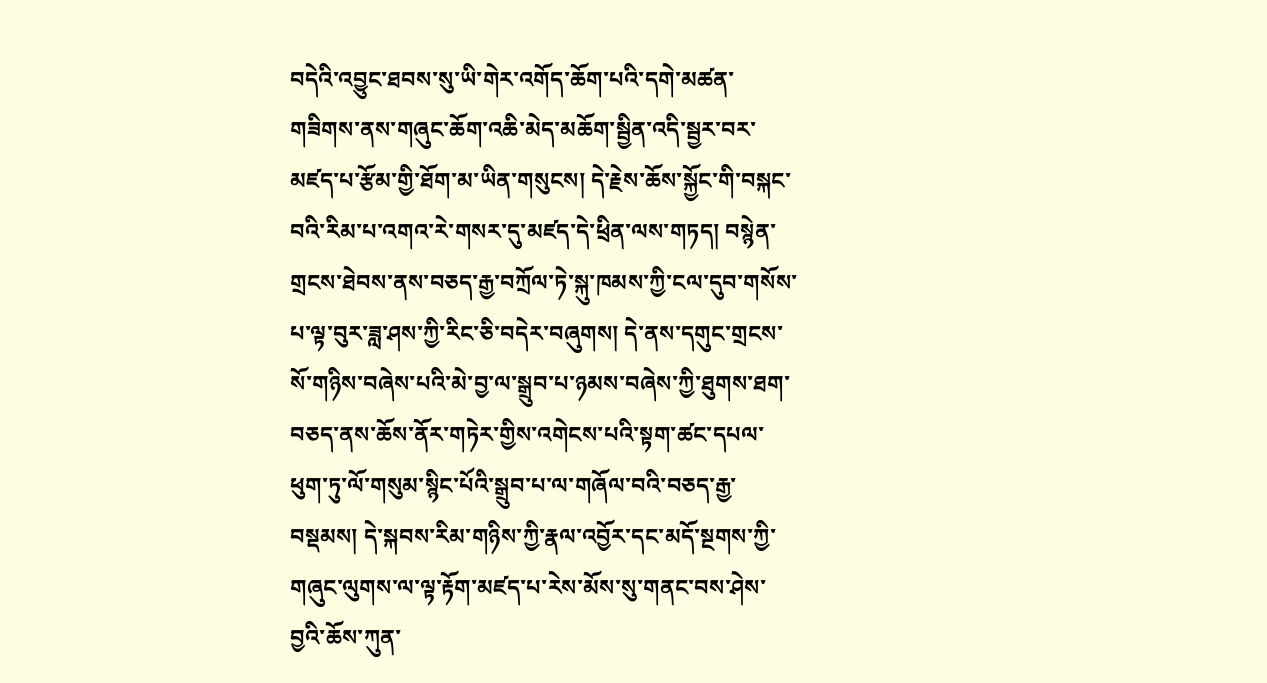བདེའི་འབྱུང་ཐབས་སུ་ཡི་གེར་འགོད་ཆོག་པའི་དགེ་མཚན་གཟིགས་ནས་གཞུང་ཆོག་འཆི་མེད་མཆོག་སྦྱིན་འདི་སྦྱར་བར་མཛད་པ་རྩོམ་གྱི་ཐོག་མ་ཡིན་གསུངས། དེ་རྗེས་ཆོས་སྐྱོང་གི་བསྐང་བའི་རིམ་པ་འགའ་རེ་གསར་དུ་མཛད་དེ་ཕྲིན་ལས་གཏད། བསྙེན་གྲངས་ཐེབས་ནས་བཅད་རྒྱ་བཀྲོལ་ཏེ་སྐུ་ཁམས་ཀྱི་ངལ་དུབ་གསོས་པ་ལྟ་བུར་ཟླ་ཤས་ཀྱི་རིང་ཅི་བདེར་བཞུགས། དེ་ནས་དགུང་གྲངས་སོ་གཉིས་བཞེས་པའི་མེ་བྱ་ལ་སྒྲུབ་པ་ཉམས་བཞེས་ཀྱི་ཐུགས་ཐག་བཅད་ནས་ཆོས་ནོར་གཏེར་གྱིས་འགེངས་པའི་སྟག་ཚང་དཔལ་ཕུག་ཏུ་ལོ་གསུམ་སྙིང་པོའི་སྒྲུབ་པ་ལ་གཞོལ་བའི་བཅད་རྒྱ་བསྡམས། དེ་སྐབས་རིམ་གཉིས་ཀྱི་རྣལ་འབྱོར་དང་མདོ་སྔགས་ཀྱི་གཞུང་ལུགས་ལ་ལྟ་རྟོག་མཛད་པ་རེས་མོས་སུ་གནང་བས་ཤེས་བྱའི་ཆོས་ཀུན་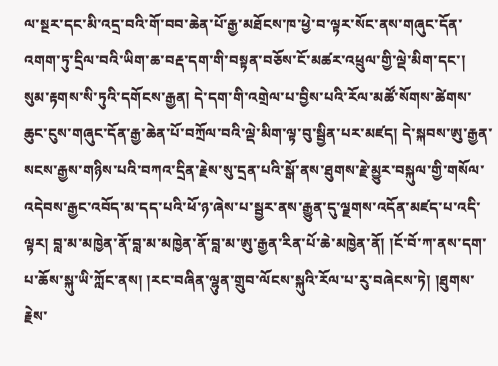ལ་སྔར་དང་མི་འདྲ་བའི་གོ་བབ་ཆེན་པོ་རྒྱ་མཐོངས་ཁ་ཕྱེ་བ་ལྟར་སོང་ནས་གཞུང་དོན་འགག་ཏུ་དྲིལ་བའི་ཡིག་ཆ་བརྡ་དག་གི་བསྟན་བཅོས་ངོ་མཚར་འཕྲུལ་གྱི་ལྡེ་མིག་དང་། སུམ་རྟགས་སི་ཏུའི་དགོངས་རྒྱན། དེ་དག་གི་འགྲེལ་པ་བྱིས་པའི་རོལ་མཚོ་སོགས་ཚེགས་ཆུང་ངུས་གཞུང་དོན་རྒྱ་ཆེན་པོ་བཀྲོལ་བའི་ལྡེ་མིག་ལྟ་བུ་སྦྱིན་པར་མཛད། དེ་སྐབས་ཨུ་རྒྱན་སངས་རྒྱས་གཉིས་པའི་བཀའ་དྲིན་རྗེས་སུ་དྲན་པའི་སྒོ་ནས་ཐུགས་རྗེ་མྱུར་བསྐུལ་གྱི་གསོལ་འདེབས་རྒྱང་འབོད་མ་དད་པའི་ཕོ་ཉ་ཞེས་པ་སྦྱར་ནས་རྒྱུན་དུ་ལྗགས་འདོན་མཛད་པ་འདི་ལྟར། བླ་མ་མཁྱེན་ནོ་བླ་མ་མཁྱེན་ནོ་བླ་མ་ཨུ་རྒྱན་རིན་པོ་ཆེ་མཁྱེན་ནོ། །ངོ་བོ་ཀ་ནས་དག་པ་ཆོས་སྐུ་ཡི་ཀློང་ནས། །རང་བཞིན་ལྷུན་གྲུབ་ལོངས་སྐུའི་རོལ་པ་རུ་བཞེངས་ཏེ། །ཐུགས་རྗེས་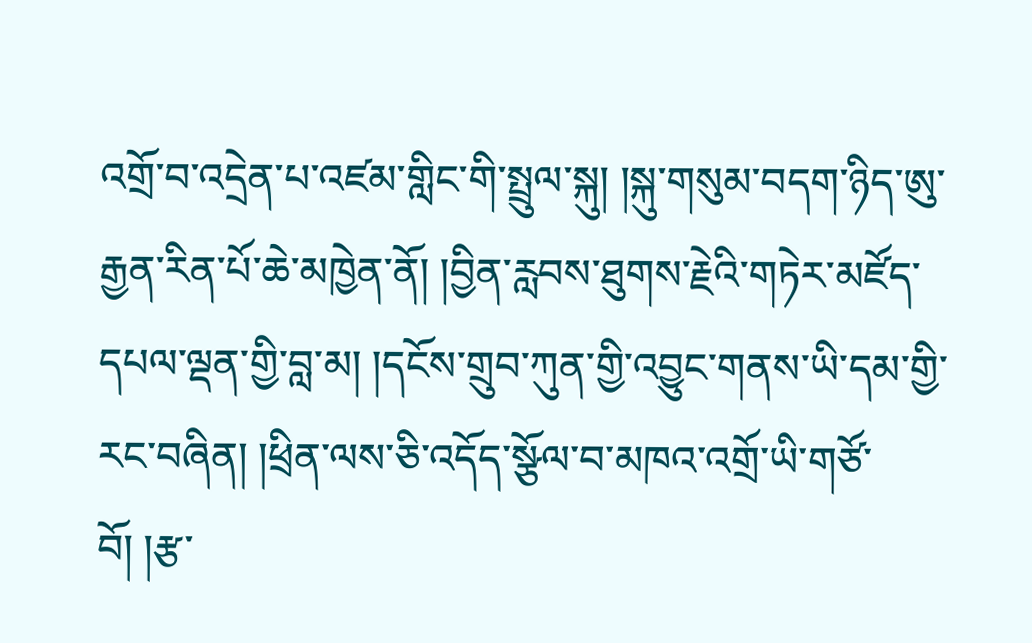འགྲོ་བ་འདྲེན་པ་འཛམ་གླིང་གི་སྤྲུལ་སྐུ། །སྐུ་གསུམ་བདག་ཉིད་ཨུ་རྒྱན་རིན་པོ་ཆེ་མཁྱེན་ནོ། །བྱིན་རླབས་ཐུགས་རྗེའི་གཏེར་མཛོད་དཔལ་ལྡན་གྱི་བླ་མ། །དངོས་གྲུབ་ཀུན་གྱི་འབྱུང་གནས་ཡི་དམ་གྱི་རང་བཞིན། །ཕྲིན་ལས་ཅི་འདོད་སྩོལ་བ་མཁའ་འགྲོ་ཡི་གཙོ་བོ། །རྩ་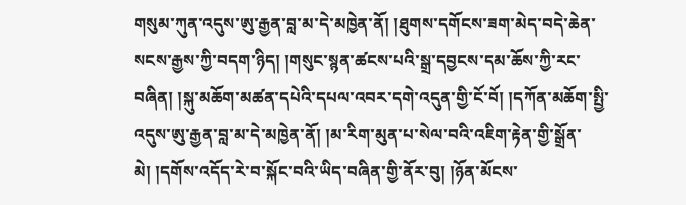གསུམ་ཀུན་འདུས་ཨུ་རྒྱན་བླ་མ་དེ་མཁྱེན་ནོ། །ཐུགས་དགོངས་ཟག་མེད་བདེ་ཆེན་སངས་རྒྱས་ཀྱི་བདག་ཉིད། །གསུང་སྙན་ཚངས་པའི་སྒྲ་དབྱངས་དམ་ཆོས་ཀྱི་རང་བཞིན། །སྐུ་མཆོག་མཚན་དཔེའི་དཔལ་འབར་དགེ་འདུན་གྱི་ངོ་བོ། །དཀོན་མཆོག་སྤྱི་འདུས་ཨུ་རྒྱན་བླ་མ་དེ་མཁྱེན་ནོ། །མ་རིག་མུན་པ་སེལ་བའི་འཇིག་རྟེན་གྱི་སྒྲོན་མེ། །དགོས་འདོད་རེ་བ་སྐོང་བའི་ཡིད་བཞིན་གྱི་ནོར་བུ། །ཉོན་མོངས་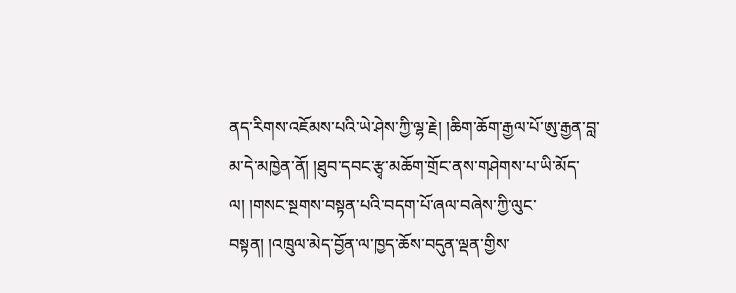ནད་རིགས་འཇོམས་པའི་ཡེ་ཤེས་ཀྱི་ལྷ་རྗེ། །ཆིག་ཆོག་རྒྱལ་པོ་ཨུ་རྒྱན་བླ་མ་དེ་མཁྱེན་ནོ། །ཐུབ་དབང་རྩྭ་མཆོག་གྲོང་ནས་གཤེགས་པ་ཡི་མོད་ལ། །གསང་སྔགས་བསྟན་པའི་བདག་པོ་ཞལ་བཞེས་ཀྱི་ལུང་བསྟན། །འཁྲུལ་མེད་བྱོན་ལ་ཁྱད་ཆོས་བདུན་ལྡན་གྱིས་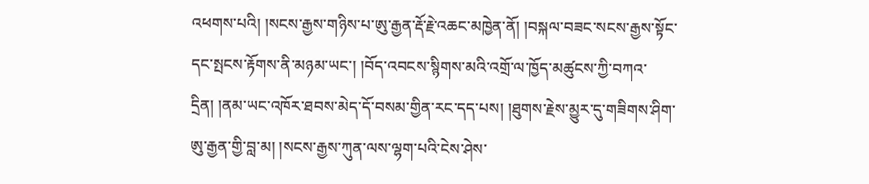འཕགས་པའི། །སངས་རྒྱས་གཉིས་པ་ཨུ་རྒྱན་རྡོ་རྗེ་འཆང་མཁྱེན་ནོ། །བསྐལ་བཟང་སངས་རྒྱས་སྟོང་དང་སྤངས་རྟོགས་ནི་མཉམ་ཡང་། །བོད་འབངས་སྙིགས་མའི་འགྲོ་ལ་ཁྱོད་མཚུངས་ཀྱི་བཀའ་དྲིན། །ནམ་ཡང་འཁོར་ཐབས་མེད་དོ་བསམ་གྱིན་རང་དད་པས། །ཐུགས་རྗེས་མྱུར་དུ་གཟིགས་ཤིག་ཨུ་རྒྱན་གྱི་བླ་མ། །སངས་རྒྱས་ཀུན་ལས་ལྷག་པའི་ངེས་ཤེས་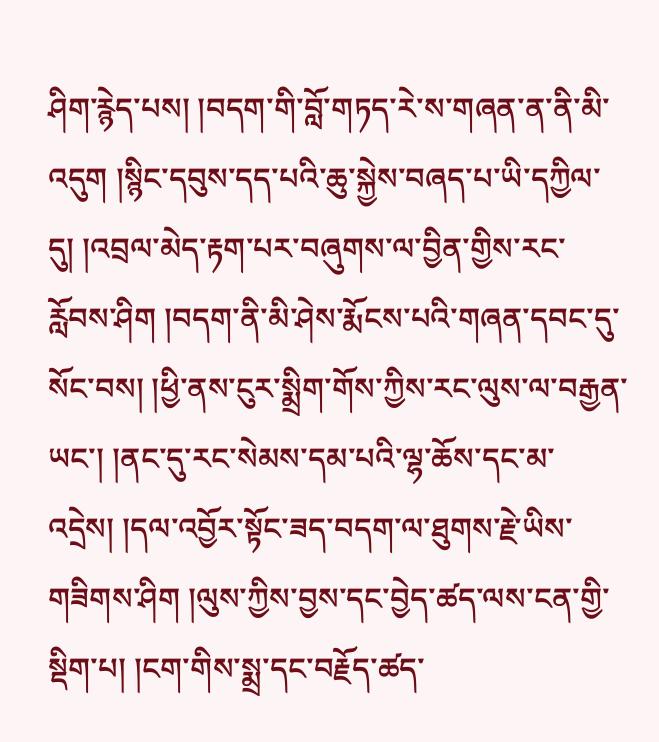ཤིག་རྙེད་པས། །བདག་གི་བློ་གཏད་རེ་ས་གཞན་ན་ནི་མི་འདུག །སྙིང་དབུས་དད་པའི་ཆུ་སྐྱེས་བཞད་པ་ཡི་དཀྱིལ་དུ། །འབྲལ་མེད་རྟག་པར་བཞུགས་ལ་བྱིན་གྱིས་རང་རློབས་ཤིག །བདག་ནི་མི་ཤེས་རྨོངས་པའི་གཞན་དབང་དུ་སོང་བས། །ཕྱི་ནས་ངུར་སྨྲིག་གོས་ཀྱིས་རང་ལུས་ལ་བརྒྱན་ཡང་། །ནང་དུ་རང་སེམས་དམ་པའི་ལྷ་ཆོས་དང་མ་འདྲེས། །དལ་འབྱོར་སྟོང་ཟད་བདག་ལ་ཐུགས་རྗེ་ཡིས་གཟིགས་ཤིག །ལུས་ཀྱིས་བྱས་དང་བྱེད་ཚད་ལས་ངན་གྱི་སྡིག་པ། །ངག་གིས་སྨྲ་དང་བརྗོད་ཚད་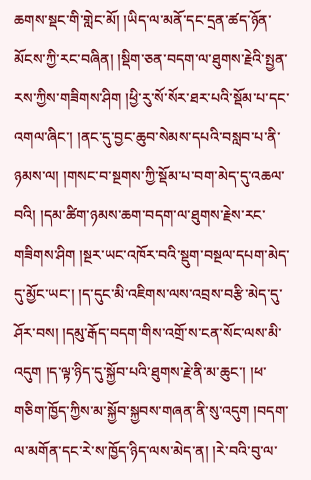ཆགས་སྡང་གི་གླེང་མོ། །ཡིད་ལ་མནོ་དང་དྲན་ཚད་ཉོན་མོངས་ཀྱི་རང་བཞིན། །སྡིག་ཅན་བདག་ལ་ཐུགས་རྗེའི་སྤྱན་རས་ཀྱིས་གཟིགས་ཤིག །ཕྱི་རུ་སོ་སོར་ཐར་པའི་སྡོམ་པ་དང་འགལ་ཞིང་། །ནང་དུ་བྱང་ཆུབ་སེམས་དཔའི་བསླབ་པ་ནི་ཉམས་ལ། །གསང་བ་སྔགས་ཀྱི་སྡོམ་པ་བག་མེད་དུ་འཆལ་བའི། །དམ་ཚིག་ཉམས་ཆག་བདག་ལ་ཐུགས་རྗེས་རང་གཟིགས་ཤིག །སྔར་ཡང་འཁོར་བའི་སྡུག་བསྔལ་དཔག་མེད་དུ་མྱོང་ཡང་། །ད་དུང་མི་འཇིགས་ལས་འབྲས་བརྩི་མེད་དུ་ཤོར་བས། །དམུ་རྒོད་བདག་གིས་འགྲོ་ས་ངན་སོང་ལས་མི་འདུག །ད་ལྟ་ཉིད་དུ་སྐྱོབ་པའི་ཐུགས་རྗེ་ནི་མ་ཆུང་། །ཕ་གཅིག་ཁྱོད་ཀྱིས་མ་སྐྱོབ་སྐྱབས་གཞན་ནི་སུ་འདུག །བདག་ལ་མགོན་དང་རེ་ས་ཁྱོད་ཉིད་ལས་མེད་ན། །རེ་བའི་བུ་ལ་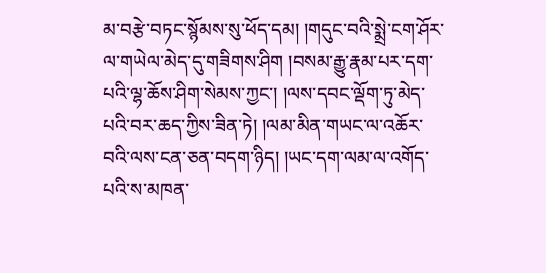མ་བརྩེ་བཏང་སྙོམས་སུ་ཕོད་དམ། །གདུང་བའི་སྨྲེ་ངག་ཤོར་ལ་གཡེལ་མེད་དུ་གཟིགས་ཤིག །བསམ་རྒྱུ་རྣམ་པར་དག་པའི་ལྷ་ཆོས་ཤིག་སེམས་ཀྱང་། །ལས་དབང་ལྡོག་ཏུ་མེད་པའི་བར་ཆད་ཀྱིས་ཟིན་ཏེ། །ལམ་མིན་གཡང་ལ་འཆོར་བའི་ལས་ངན་ཅན་བདག་ཉིད། །ཡང་དག་ལམ་ལ་འགོད་པའི་ས་མཁན་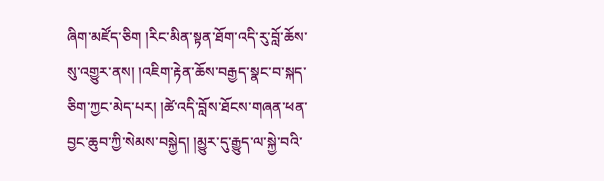ཞིག་མཛོད་ཅིག །རིང་མིན་སྟན་ཐོག་འདི་རུ་བློ་ཆོས་སུ་འགྱུར་ནས། །འཇིག་རྟེན་ཆོས་བརྒྱད་སྣང་བ་སྐད་ཅིག་ཀྱང་མེད་པར། །ཚེ་འདི་བློས་ཐོངས་གཞན་ཕན་བྱང་ཆུབ་ཀྱི་སེམས་བསྐྱེད། །མྱུར་དུ་རྒྱུད་ལ་སྐྱེ་བའི་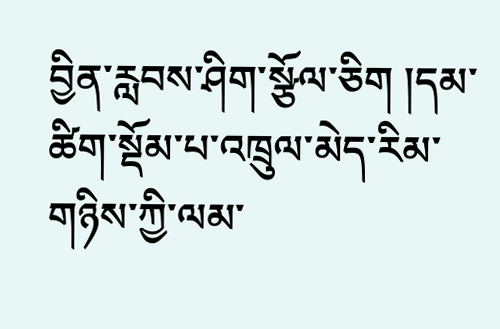བྱིན་རླབས་ཤིག་སྩོལ་ཅིག །དམ་ཚིག་སྡོམ་པ་འཁྲུལ་མེད་རིམ་གཉིས་ཀྱི་ལམ་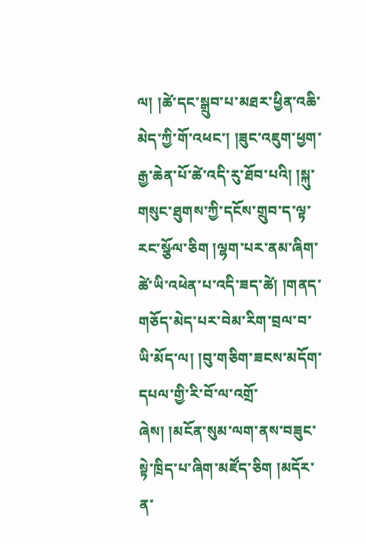ལ། །ཚེ་དང་སྒྲུབ་པ་མཐར་ཕྱིན་འཆི་མེད་ཀྱི་གོ་འཕང་། །ཟུང་འཇུག་ཕྱག་རྒྱ་ཆེན་པོ་ཚེ་འདི་རུ་ཐོབ་པའི། །སྐུ་གསུང་ཐུགས་ཀྱི་དངོས་གྲུབ་ད་ལྟ་རང་སྩོལ་ཅིག །ལྷག་པར་ནམ་ཞིག་ཚེ་ཡི་འཕེན་པ་འདི་ཟད་ཚེ། །གནད་གཅོད་མེད་པར་བེམ་རིག་བྲལ་བ་ཡི་མོད་ལ། །བུ་གཅིག་ཟངས་མདོག་དཔལ་གྱི་རི་བོ་ལ་འགྲོ་ཞེས། །མངོན་སུམ་ལག་ནས་བཟུང་སྟེ་ཁྲིད་པ་ཞིག་མཛོད་ཅིག །མདོར་ན་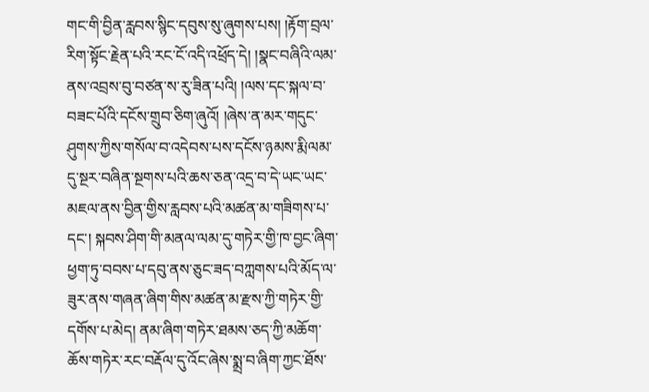གང་གི་བྱིན་རླབས་སྙིང་དབུས་སུ་ཞུགས་པས། །རྟོག་བྲལ་རིག་སྟོང་རྗེན་པའི་རང་ངོ་འདི་འཕྲོད་དེ། །སྣང་བཞིའི་ལམ་ནས་འབྲས་བུ་བཙན་ས་རུ་ཟིན་པའི། །ལས་དང་སྐལ་བ་བཟང་པོའི་དངོས་གྲུབ་ཅིག་ཞུའོ། །ཞེས་ན་མར་གདུང་ཤུགས་ཀྱིས་གསོལ་བ་འདེབས་པས་དངོས་ཉམས་རྨི་ལམ་དུ་སྔར་བཞིན་སྔགས་པའི་ཆས་ཅན་འདྲ་བ་དེ་ཡང་ཡང་མཇལ་ནས་བྱིན་གྱིས་རླབས་པའི་མཚན་མ་གཟིགས་པ་དང་། སྐབས་ཤིག་གི་མནལ་ལམ་དུ་གཏེར་གྱི་ཁ་བྱང་ཞིག་ཕྱག་ཏུ་བབས་པ་དབུ་ནས་ཅུང་ཟད་བཀླགས་པའི་མོད་ལ་ཟུར་ནས་གཞན་ཞིག་གིས་མཚན་མ་རྫས་ཀྱི་གཏེར་གྱི་དགོས་པ་མེད། ནམ་ཞིག་གཏེར་ཐམས་ཅད་ཀྱི་མཆོག་ཆོས་གཏེར་རང་བརྡོལ་དུ་འོང་ཞེས་སྨྲ་བ་ཞིག་ཀྱང་ཐོས་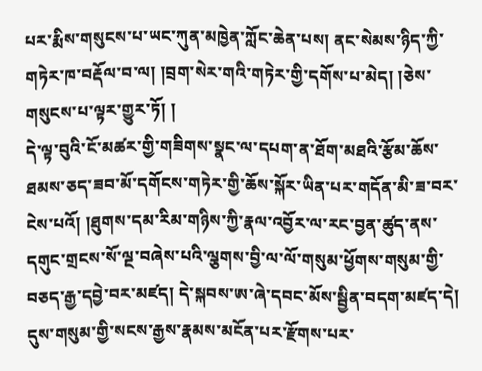པར་རྨིས་གསུངས་པ་ཡང་ཀུན་མཁྱེན་ཀློང་ཆེན་པས། ནང་སེམས་ཉིད་ཀྱི་གཏེར་ཁ་བརྡོལ་བ་ལ། །བྲག་སེར་གའི་གཏེར་གྱི་དགོས་པ་མེད། །ཅེས་གསུངས་པ་ལྟར་གྱུར་ཏོ། །
དེ་ལྟ་བུའི་ངོ་མཚར་གྱི་གཟིགས་སྣང་ལ་དཔག་ན་ཐོག་མཐའི་རྩོམ་ཆོས་ཐམས་ཅད་ཟབ་མོ་དགོངས་གཏེར་གྱི་ཆོས་སྐོར་ཡིན་པར་གདོན་མི་ཟ་བར་ངེས་པའོ། །ཐུགས་དམ་རིམ་གཉིས་ཀྱི་རྣལ་འབྱོར་ལ་རང་བྱན་ཚུད་ནས་དགུང་གྲངས་སོ་ལྔ་བཞེས་པའི་ལྕགས་བྱི་ལ་ལོ་གསུམ་ཕྱོགས་གསུམ་གྱི་བཅད་རྒྱ་དབྱེ་བར་མཛད། དེ་སྐབས་ཨ་ཞེ་དབང་མོས་སྦྱིན་བདག་མཛད་དེ། དུས་གསུམ་གྱི་སངས་རྒྱས་རྣམས་མངོན་པར་རྫོགས་པར་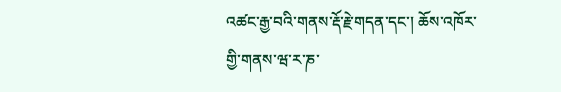འཚང་རྒྱ་བའི་གནས་རྡོ་རྗེ་གདན་དང་། ཆོས་འཁོར་གྱི་གནས་ཝ་ར་ཎ་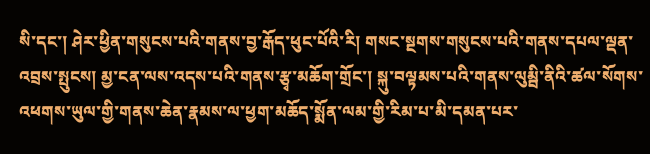སི་དང་། ཤེར་ཕྱིན་གསུངས་པའི་གནས་བྱ་རྒོད་ཕུང་པོའི་རི། གསང་སྔགས་གསུངས་པའི་གནས་དཔལ་ལྡན་འབྲས་སྤུངས། མྱ་ངན་ལས་འདས་པའི་གནས་རྩྭ་མཆོག་གྲོང་། སྐུ་བལྟམས་པའི་གནས་ལུམྦི་ནིའི་ཚལ་སོགས་འཕགས་ཡུལ་གྱི་གནས་ཆེན་རྣམས་ལ་ཕྱག་མཆོད་སྨོན་ལམ་གྱི་རིམ་པ་མི་དམན་པར་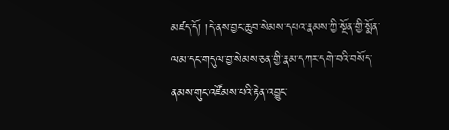མཛད་དོ། །དེ་ནས་བྱང་ཆུབ་སེམས་དཔའ་རྣམས་ཀྱི་སྔོན་གྱི་སྨོན་ལམ་དང་གདུལ་བྱ་སེམས་ཅན་གྱི་རྣམ་དཀར་དགེ་བའི་བསོད་ནམས་གུང་འཛོམས་པའི་རྟེན་འབྱུང་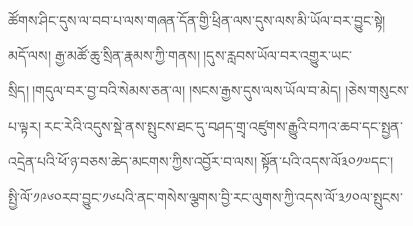ཚོགས་ཤིང་དུས་ལ་བབ་པ་ལས་གཞན་དོན་གྱི་ཕྲིན་ལས་དུས་ལས་མི་ཡོལ་བར་བྱུང་སྟེ། མདོ་ལས། རྒྱ་མཚོ་ཆུ་སྲིན་རྣམས་ཀྱི་གནས། །དུས་རླབས་ཡོལ་བར་འགྱུར་ཡང་སྲིད། །གདུལ་བར་བྱ་བའི་སེམས་ཅན་ལ། །སངས་རྒྱས་དུས་ལས་ཡོལ་བ་མེད། །ཅེས་གསུངས་པ་ལྟར། རང་རེའི་འདུས་སྡེ་ནས་སྤུངས་ཐང་དུ་བཤད་གྲྭ་འཛུགས་རྒྱུའི་བཀའ་ཆབ་དང་སྤྱན་འདྲེན་པའི་ཕོ་ཉ་བཅས་ཆེད་མངགས་ཀྱིས་འབྱོར་བ་ལས། སྟོན་པའི་འདས་ལོ༣༠༡༧དང་། སྤྱི་ལོ་༡༩༦༠རབ་བྱུང་༡༦པའི་ནང་གསེས་ལྕགས་བྱི་རང་ལུགས་ཀྱི་འདས་ལོ་༣༡༠ལ་སྤུངས་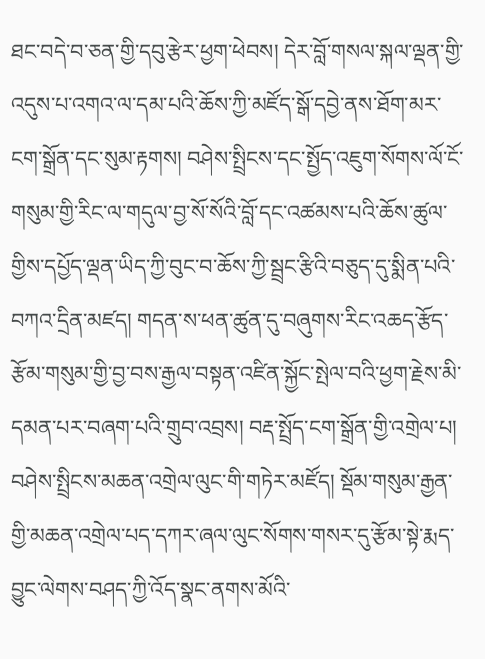ཐང་བདེ་བ་ཅན་གྱི་དབུ་རྩེར་ཕྱག་ཕེབས། དེར་བློ་གསལ་སྐལ་ལྡན་གྱི་འདུས་པ་འགའ་ལ་དམ་པའི་ཆོས་ཀྱི་མཛོད་སྒོ་དབྱེ་ནས་ཐོག་མར་ངག་སྒྲོན་དང་སུམ་རྟགས། བཤེས་སྤྲིངས་དང་སྤྱོད་འཇུག་སོགས་ལོ་ངོ་གསུམ་གྱི་རིང་ལ་གདུལ་བྱ་སོ་སོའི་བློ་དང་འཚམས་པའི་ཆོས་ཚུལ་གྱིས་དཔྱོད་ལྡན་ཡིད་ཀྱི་བུང་བ་ཆོས་ཀྱི་སྦྲང་རྩིའི་བཅུད་དུ་སྨིན་པའི་བཀའ་དྲིན་མཛད། གདན་ས་ཕན་ཚུན་དུ་བཞུགས་རིང་འཆད་རྩོད་རྩོམ་གསུམ་གྱི་བྱ་བས་རྒྱལ་བསྟན་འཛིན་སྐྱོང་སྤེལ་བའི་ཕྱག་རྗེས་མི་དམན་པར་བཞག་པའི་གྲུབ་འབྲས། བརྡ་སྤྲོད་ངག་སྒྲོན་གྱི་འགྲེལ་པ། བཤེས་སྤྲིངས་མཆན་འགྲེལ་ལུང་གི་གཏེར་མཛོད། སྡོམ་གསུམ་རྒྱན་གྱི་མཆན་འགྲེལ་པད་དཀར་ཞལ་ལུང་སོགས་གསར་དུ་རྩོམ་སྟེ་རྨད་བྱུང་ལེགས་བཤད་ཀྱི་འོད་སྣང་ནགས་མོའི་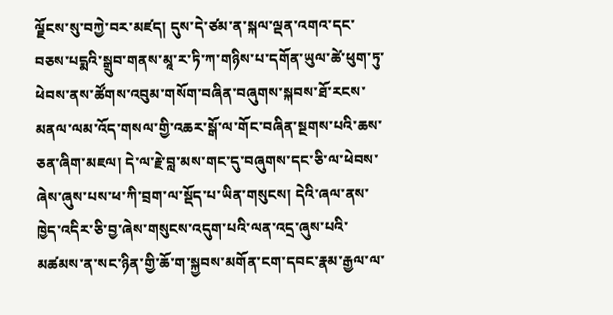ལྗོངས་སུ་བཀྱེ་བར་མཛད། དུས་དེ་ཙམ་ན་སྐལ་ལྡན་འགའ་དང་བཅས་པདྨའི་སྒྲུབ་གནས་མཱ་ར་ཏི་ཀ་གཉིས་པ་དགོན་ཡུལ་ཚེ་ཕུག་ཏུ་ཕེབས་ནས་ཚོགས་འབུམ་གསོག་བཞིན་བཞུགས་སྐབས་ཐོ་རངས་མནལ་ལམ་འོད་གསལ་གྱི་འཆར་སྒོ་ལ་གོང་བཞིན་སྔགས་པའི་ཆས་ཅན་ཞིག་མཇལ། དེ་ལ་རྗེ་བླ་མས་གང་དུ་བཞུགས་དང་ཅི་ལ་ཕེབས་ཞེས་ཞུས་པས་ཕ་ཀི་བྲག་ལ་སྡོད་པ་ཡིན་གསུངས། དེའི་ཞལ་ནས་ཁྱེད་འདིར་ཅི་བྱ་ཞེས་གསུངས་འདུག་པའི་ལན་འདྲ་ཞུས་པའི་མཚམས་ན་སང་ཉིན་གྱི་ཆོ་ག་སྐྱབས་མགོན་ངག་དབང་རྣམ་རྒྱལ་ལ་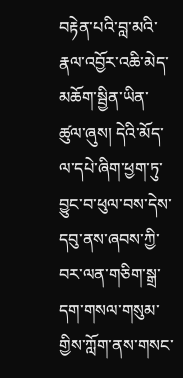བརྟེན་པའི་བླ་མའི་རྣལ་འབྱོར་འཆི་མེད་མཆོག་སྦྱིན་ཡིན་ཚུལ་ཞུས། དེའི་མོད་ལ་དཔེ་ཞིག་ཕྱག་ཏུ་བྱུང་བ་ཕུལ་བས་དེས་དབུ་ནས་ཞབས་ཀྱི་བར་ལན་གཅིག་སྒྲ་དག་གསལ་གསུམ་གྱིས་ཀློག་ནས་གསང་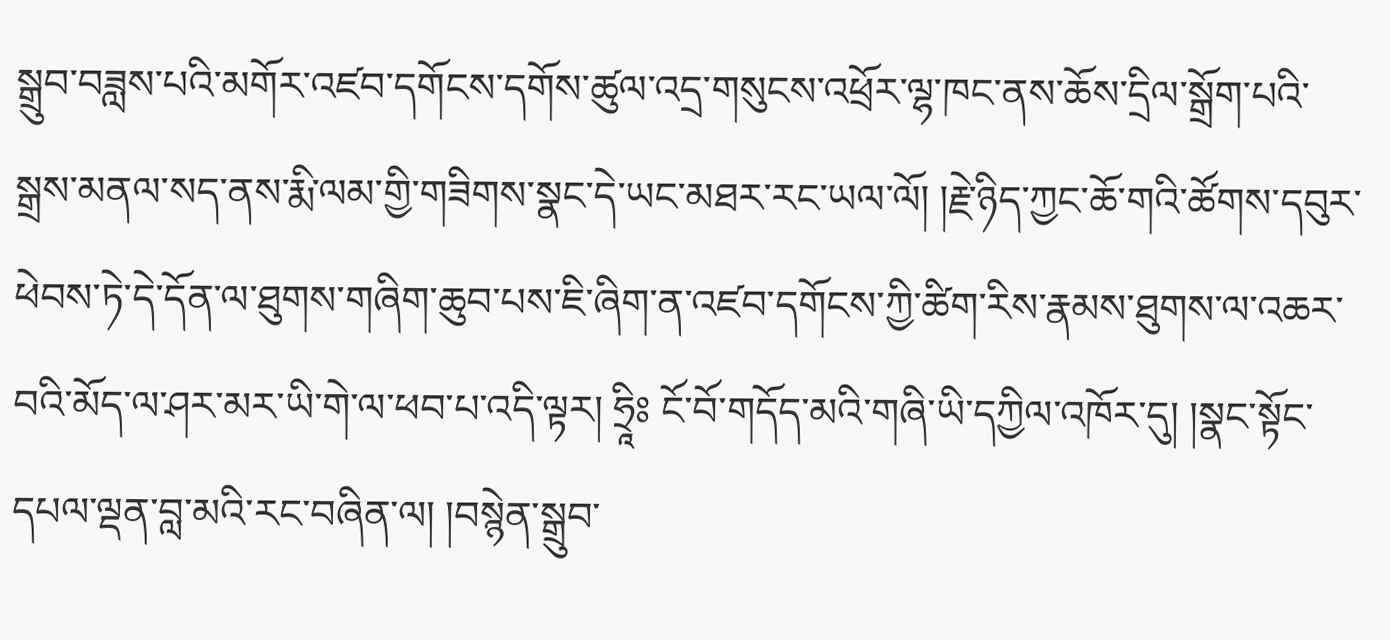སྒྲུབ་བཟླས་པའི་མགོར་འཛབ་དགོངས་དགོས་ཚུལ་འདྲ་གསུངས་འཕྲོར་ལྷ་ཁང་ནས་ཆོས་དྲིལ་སྒྲོག་པའི་སྒྲས་མནལ་སད་ནས་རྨི་ལམ་གྱི་གཟིགས་སྣང་དེ་ཡང་མཐར་རང་ཡལ་ལོ། །རྗེ་ཉིད་ཀྱང་ཆོ་གའི་ཚོགས་དབུར་ཕེབས་ཏེ་དེ་དོན་ལ་ཐུགས་གཞིག་ཆུབ་པས་ཇི་ཞིག་ན་འཛབ་དགོངས་ཀྱི་ཚིག་རིས་རྣམས་ཐུགས་ལ་འཆར་བའི་མོད་ལ་ཤར་མར་ཡི་གེ་ལ་ཕབ་པ་འདི་ལྟར། ཧྲཱིཿ ངོ་བོ་གདོད་མའི་གཞི་ཡི་དཀྱིལ་འཁོར་དུ། །སྣང་སྟོང་དཔལ་ལྡན་བླ་མའི་རང་བཞིན་ལ། །བསྙེན་སྒྲུབ་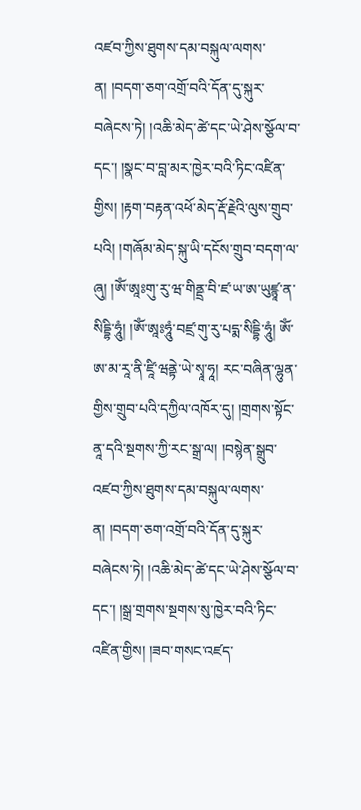འཛབ་ཀྱིས་ཐུགས་དམ་བསྐུལ་ལགས་ན། །བདག་ཅག་འགྲོ་བའི་དོན་དུ་སྐུར་བཞེངས་ཏེ། །འཆི་མེད་ཚེ་དང་ཡེ་ཤེས་སྩོལ་བ་དང་། །སྣང་བ་བླ་མར་ཁྱེར་བའི་ཏིང་འཛིན་གྱིས། །རྟག་བརྟན་འཕོ་མེད་རྡོ་རྗེའི་ལུས་གྲུབ་པའི། །གཞོམ་མེད་སྐུ་ཡི་དངོས་གྲུབ་བདག་ལ་ཞུ། །ཨོཾ་ཨཱཿགུ་རུ་ཝ་གིནྡྲ་བི་ཛ་ཡ་ཨ་ཡུཛྙཱ་ན་སིདྡྷི་ཧཱུཾ། །ཨོཾ་ཨཱཿཧཱུཾ་བཛྲ་གུ་རུ་པདྨ་སིདྡྷི་ཧཱུཾ། ཨོཾ་ཨ་མ་རཱ་ནི་ཛཱི་ཝནྟེ་ཡེ་སྭཱ་ཧཱ། རང་བཞིན་ལྷུན་གྱིས་གྲུབ་པའི་དཀྱིལ་འཁོར་དུ། །གྲགས་སྟོང་ནཱ་དའི་སྔགས་ཀྱི་རང་སྒྲ་ལ། །བསྙེན་སྒྲུབ་འཛབ་ཀྱིས་ཐུགས་དམ་བསྐུལ་ལགས་ན། །བདག་ཅག་འགྲོ་བའི་དོན་དུ་སྐུར་བཞེངས་ཏེ། །འཆི་མེད་ཚེ་དང་ཡེ་ཤེས་སྩོལ་བ་དང་། །སྒྲ་གྲགས་སྔགས་སུ་ཁྱེར་བའི་ཏིང་འཛིན་གྱིས། །ཟབ་གསང་འཛད་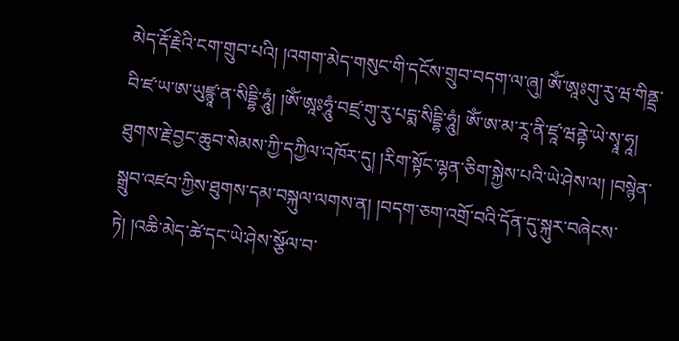མེད་རྡོ་རྗེའི་ངག་གྲུབ་པའི། །འགག་མེད་གསུང་གི་དངོས་གྲུབ་བདག་ལ་ཞུ། ཨོཾ་ཨཱཿགུ་རུ་ཝ་གིནྡྲ་བི་ཛ་ཡ་ཨ་ཡུཛྙཱ་ན་སིདྡྷི་ཧཱུཾ། །ཨོཾ་ཨཱཿཧཱུཾ་བཛྲ་གུ་རུ་པདྨ་སིདྡྷི་ཧཱུཾ། ཨོཾ་ཨ་མ་རཱ་ནི་ཛཱ་ཝནྟེ་ཡེ་སྭཱ་ཧཱ། ཐུགས་རྗེ་བྱང་ཆུབ་སེམས་ཀྱི་དཀྱིལ་འཁོར་དུ། །རིག་སྟོང་ལྷན་ཅིག་སྐྱེས་པའི་ཡེ་ཤེས་ལ། །བསྙེན་སྒྲུབ་འཛབ་ཀྱིས་ཐུགས་དམ་བསྐུལ་ལགས་ན། །བདག་ཅག་འགྲོ་བའི་དོན་དུ་སྐུར་བཞེངས་ཏེ། །འཆི་མེད་ཚེ་དང་ཡེ་ཤེས་སྩོལ་བ་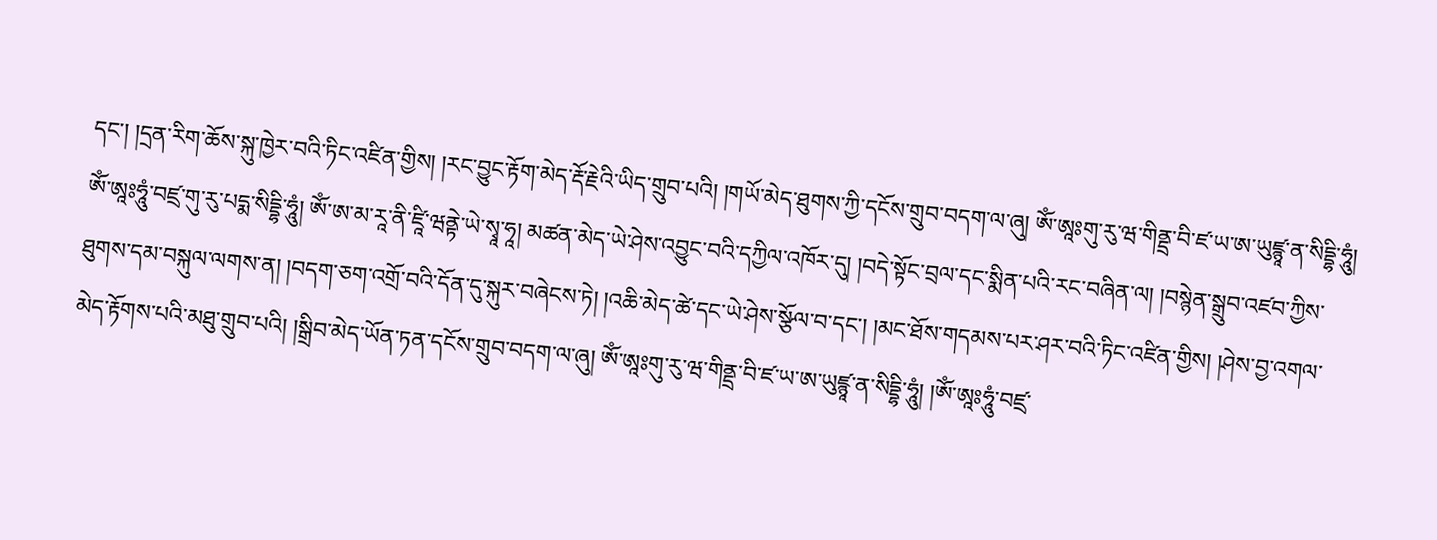དང་། །དྲན་རིག་ཆོས་སྐུ་ཁྱེར་བའི་ཏིང་འཛིན་གྱིས། །རང་བྱུང་རྟོག་མེད་རྡོ་རྗེའི་ཡིད་གྲུབ་པའི། །གཡོ་མེད་ཐུགས་ཀྱི་དངོས་གྲུབ་བདག་ལ་ཞུ། ཨོཾ་ཨཱཿགུ་རུ་ཝ་གིནྡྲ་བི་ཛ་ཡ་ཨ་ཡུཛྙཱ་ན་སིདྡྷི་ཧཱུཾ། ཨོཾ་ཨཱཿཧཱུཾ་བཛྲ་གུ་རུ་པདྨ་སིདྡྷི་ཧཱུཾ། ཨོཾ་ཨ་མ་རཱ་ནི་ཛཱི་ཝནྟེ་ཡེ་སྭཱ་ཧཱ། མཚན་མེད་ཡེ་ཤེས་འབྱུང་བའི་དཀྱིལ་འཁོར་དུ། །བདེ་སྟོང་བྲལ་དང་སྨིན་པའི་རང་བཞིན་ལ། །བསྙེན་སྒྲུབ་འཛབ་ཀྱིས་ཐུགས་དམ་བསྐུལ་ལགས་ན། །བདག་ཅག་འགྲོ་བའི་དོན་དུ་སྐུར་བཞེངས་ཏེ། །འཆི་མེད་ཚེ་དང་ཡེ་ཤེས་སྩོལ་བ་དང་། །མང་ཐོས་གདམས་པར་ཤར་བའི་ཏིང་འཛིན་གྱིས། །ཤེས་བྱ་འགལ་མེད་རྟོགས་པའི་མཐུ་གྲུབ་པའི། །སྒྲིབ་མེད་ཡོན་ཏན་དངོས་གྲུབ་བདག་ལ་ཞུ། ཨོཾ་ཨཱཿགུ་རུ་ཝ་གིནྡྲ་བི་ཛ་ཡ་ཨ་ཡུཛྙཱ་ན་སིདྡྷི་ཧཱུཾ། །ཨོཾ་ཨཱཿཧཱུཾ་བཛྲ་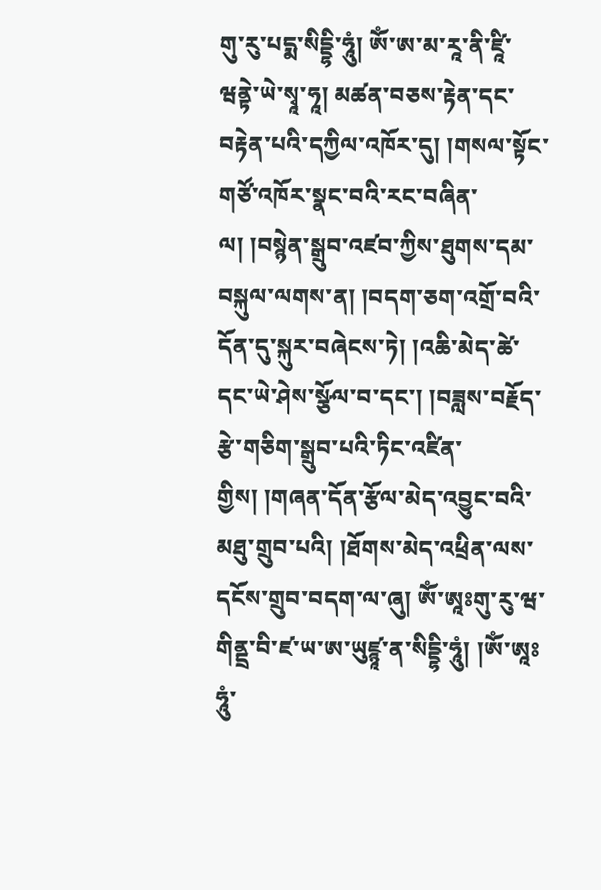གུ་རུ་པདྨ་སིདྡྷི་ཧཱུཾ། ཨོཾ་ཨ་མ་རཱ་ནི་ཛཱི་ཝནྟེ་ཡེ་སྭཱ་ཧཱ། མཚན་བཅས་རྟེན་དང་བརྟེན་པའི་དཀྱིལ་འཁོར་དུ། །གསལ་སྟོང་གཙོ་འཁོར་སྣང་བའི་རང་བཞིན་ལ། །བསྙེན་སྒྲུབ་འཛབ་ཀྱིས་ཐུགས་དམ་བསྐུལ་ལགས་ན། །བདག་ཅག་འགྲོ་བའི་དོན་དུ་སྐུར་བཞེངས་ཏེ། །འཆི་མེད་ཚེ་དང་ཡེ་ཤེས་སྩོལ་བ་དང་། །བཟླས་བརྗོད་རྩེ་གཅིག་སྒྲུབ་པའི་ཏིང་འཛིན་གྱིས། །གཞན་དོན་རྩོལ་མེད་འབྱུང་བའི་མཐུ་གྲུབ་པའི། །ཐོགས་མེད་འཕྲིན་ལས་དངོས་གྲུབ་བདག་ལ་ཞུ། ཨོཾ་ཨཱཿགུ་རུ་ཝ་གིནྡྲ་བི་ཛ་ཡ་ཨ་ཡུཛྙཱ་ན་སིདྡྷི་ཧཱུཾ། །ཨོཾ་ཨཱཿཧཱུཾ་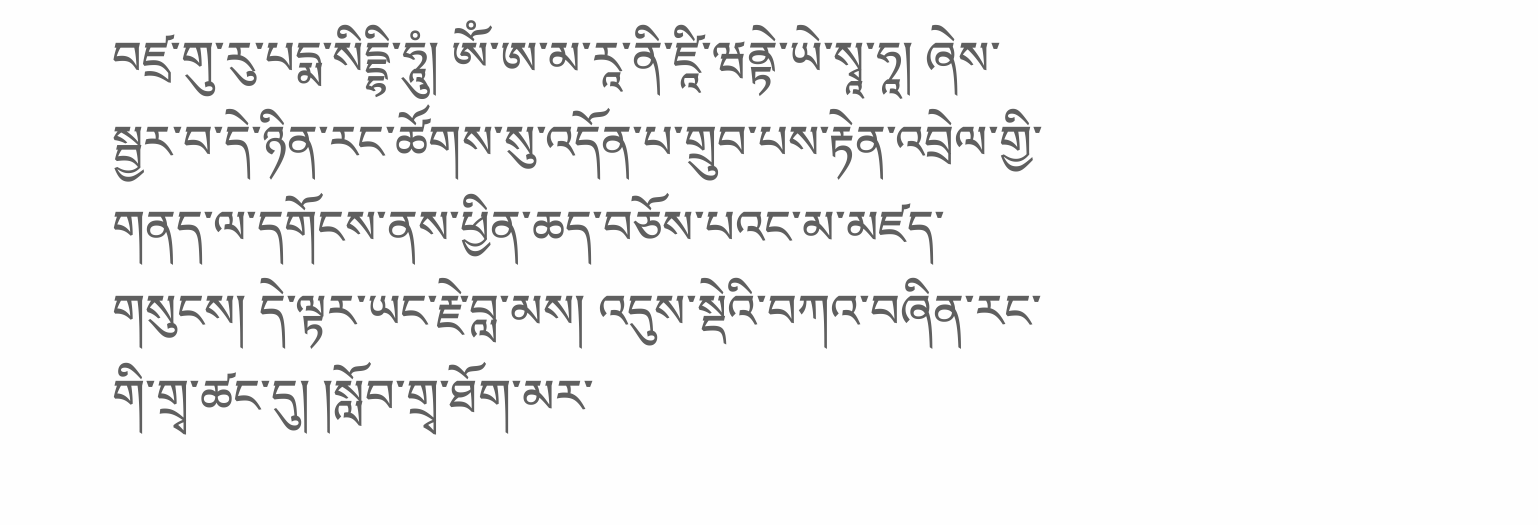བཛྲ་གུ་རུ་པདྨ་སིདྡྷི་ཧཱུཾ། ཨོཾ་ཨ་མ་རཱ་ནི་ཛཱི་ཝནྟེ་ཡེ་སྭཱ་ཧཱ། ཞེས་སྦྱར་བ་དེ་ཉིན་རང་ཚོགས་སུ་འདོན་པ་གྲུབ་པས་རྟེན་འབྲེལ་གྱི་གནད་ལ་དགོངས་ནས་ཕྱིན་ཆད་བཅོས་པའང་མ་མཛད་གསུངས། དེ་ལྟར་ཡང་རྗེ་བླ་མས། འདུས་སྡེའི་བཀའ་བཞིན་རང་གི་གྲྭ་ཚང་དུ། །སློབ་གྲྭ་ཐོག་མར་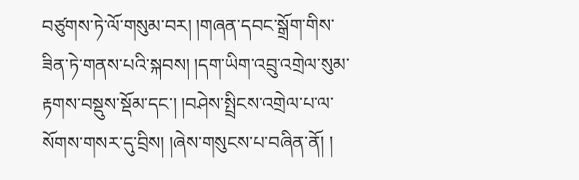བཙུགས་ཏེ་ལོ་གསུམ་བར། །གཞན་དབང་སྒྲོག་གིས་ཟིན་ཏེ་གནས་པའི་སྐབས། །དག་ཡིག་འབྲུ་འགྲེལ་སུམ་རྟགས་བསྡུས་སྡོམ་དང་། །བཤེས་སྤྲིངས་འགྲེལ་པ་ལ་སོགས་གསར་དུ་བྲིས། །ཞེས་གསུངས་པ་བཞིན་ནོ། །